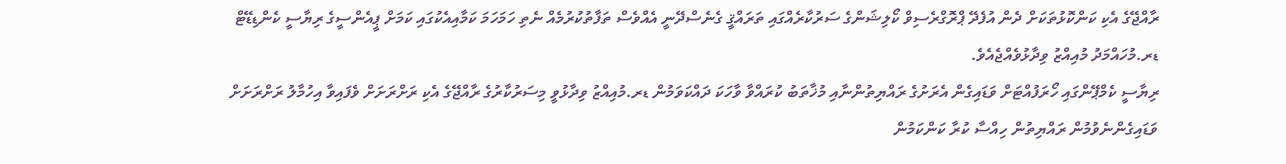ރާއްޖޭގެ އެކި ކަންކޮޅުތަކަށް ދެން އުފެދޭ ޕްރޮގްރެސިވް ކޯލިޝަންގެ ސަރުކާރެއްގައި ތަރައްޤީ ގެނެސްދޭނީ އެއްވެސް ތަފާތުކުރުމެއް ނެތި ހަމަހަމަ ކަމާއިއެކުގައި ކަމަށް ޕީއެންސީގެ ރިޔާސީ ކެންޑިޑޭޓް ޑރ.މުހައްމަދު މުއިއްޒު ވިދާޅުވެއްޖެއެވެ.
ރިޔާސީ ކެމްޕޭންގައި ހޯރަފުއްޓަށް ވަޑައިގެން އެރަށުގެ ރައްޔިތުންނާއި މުޚާތަބު ކުރައްވާ ވާހަކަ ދައްކަވަމުން ޑރ.މުއިއްޒު ވިދާޅުވީ މިސަރުކާރުގެ ރާއްޖޭގެ އެކި ރަށްރަށަށް ވެފައިވާ އިހުމާލު ރަށްރަށަށް ވަޑައިގެންނެވުމުން ރައްޔިތުން ހިއްސާ ކުރާ ކަންކަމުން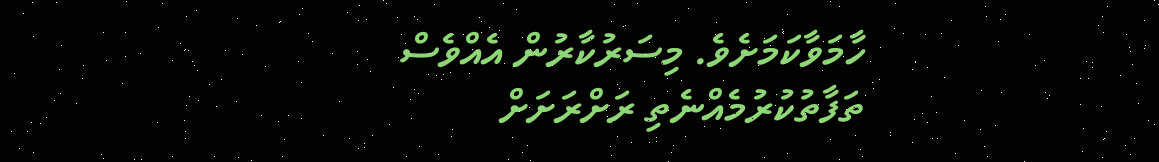ހާމަވާކަމަށެވެ. މިސަރުކާރުން އެއްވެސް ތަފާތުކުރުމެއްނެތި ރަށްރަށަށް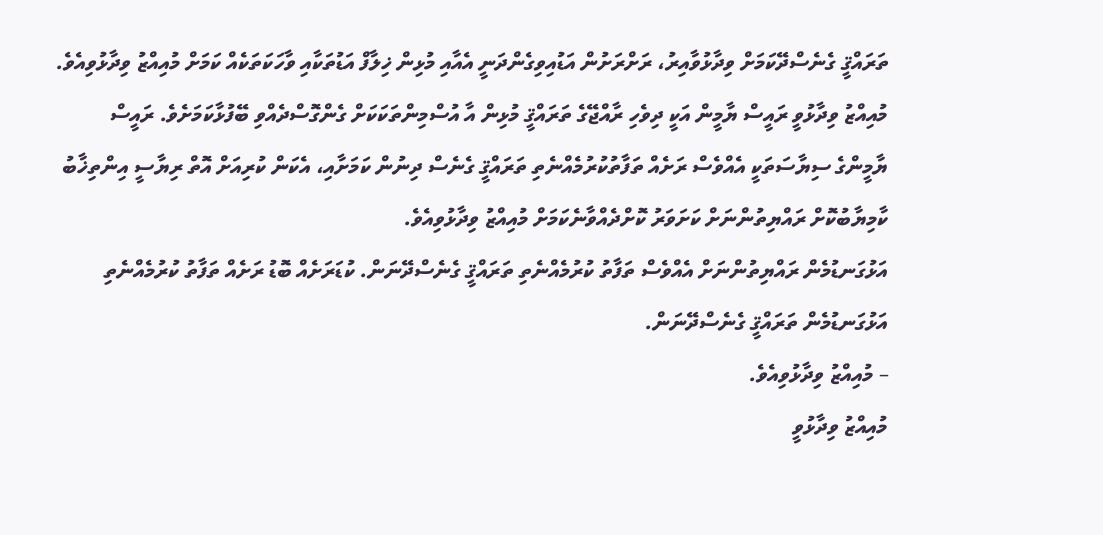ތަރައްޤީ ގެނެސްދޭކަމަށް ވިދާޅުވާއިރު، ރަށްރަށުން އަޑުއިވިގެންދަނީ އެއާއި މުޅިން ޚިލާފް އަޑުތަކާއި ވާހަކަތަކެއް ކަމަށް މުއިއްޒު ވިދާޅުވިއެވެ.
މުއިއްޒު ވިދާޅުވީ ރައީސް ޔާމީން އަކީ ދިވެހި ރާއްޖޭގެ ތަރައްޤީ މުޅިން އާ އުސްމިންތަކަކަށް ގެންގޮސްދެއްވި ބޭފުޅާކަމަށެވެ. ރައީސް ޔާމީންގެ ސިޔާސަތަކީ އެއްވެސް ރަށެއް ތަފާތުކުރުމެއްނެތި ތަރައްޤީ ގެނެސް ދިނުން ކަމަށާއި، އެކަން ކުރިއަށް އޮތް ރިޔާސީ އިންތިޚާބު ކާމިޔާބުކޮށް ރައްޔިތުންނަށް ކަށަވަރު ކޮށްދެއްވާނެކަމަށް މުއިއްޒު ވިދާޅުވިއެވެ.
އަޅުގަނޑުމެން ރައްޔިތުންނަށް އެއްވެސް ތަފާތު ކުރުމެއްނެތި ތަރައްޤީ ގެނެސްދޭނަން. ކުޑަރަށެއް ބޮޑު ރަށެއް ތަފާތު ކުރުމެއްނެތި އަޅުގަނޑުމެން ތަރައްޤީ ގެނެސްދޭނަން.
– މުއިއްޒު ވިދާޅުވިއެވެ.
މުއިއްޒު ވިދާޅުވީ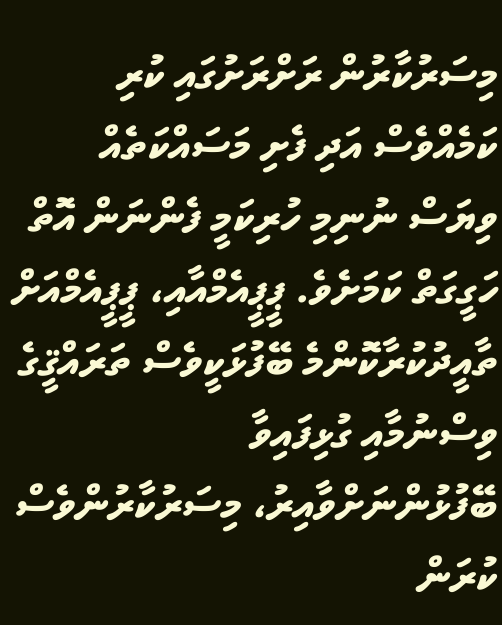މިސަރުކާރުން ރަށްރަށުގައި ކުރި ކަމެއްވެސް އަދި ފެށި މަސައްކަތެއް ވިޔަސް ނުނިމި ހުރިކަމީ ފެންނަން އޮތް ހަގީގަތް ކަމަށެވެ. ޕީޕީއެމްއާއި، ޕީޕީއެމްއަށް ތާއީދުކުރާކޮންމެ ބޭފުޅަކީވެސް ތަރައްޤީގެ ވިސްނުމާއި ގުޅިފައިވާ ބޭފުޅުންނަށްވާއިރު، މިސަރުކާރުންވެސް ކުރަން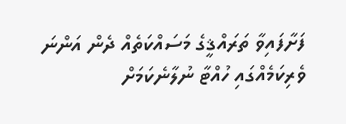ފަށާފައިވާ ތަރައްޤީގެ މަސައްކަތެއް ދެން އަންނަ ވެރިކަމެއްގައި ހުއްޓާ ނުލާނެކަމަށް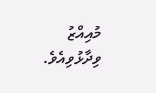މުއިއްޒު ވިދާޅުވިއެވެ.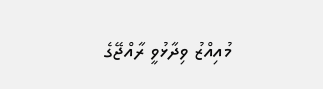މުއިއްޒު ވިދާޅުވީ ރާއްޖޭގެ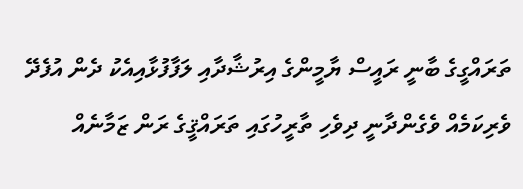ތަރައްގީގެ ބާނީ ރައީސް ޔާމީންގެ އިރުޝާދާއި ލަފާފުޅާއިއެކު ދެން އުފެދޭ ވެރިކަމެއް ވެގެންދާނީ ދިވެހި ތާރީހުގައި ތަރައްޤީގެ ރަން ޒަމާނެއް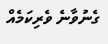ގެނުވާނެ ވެރިކަމެއް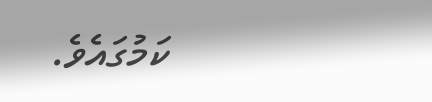ކަމުގައެވެ.